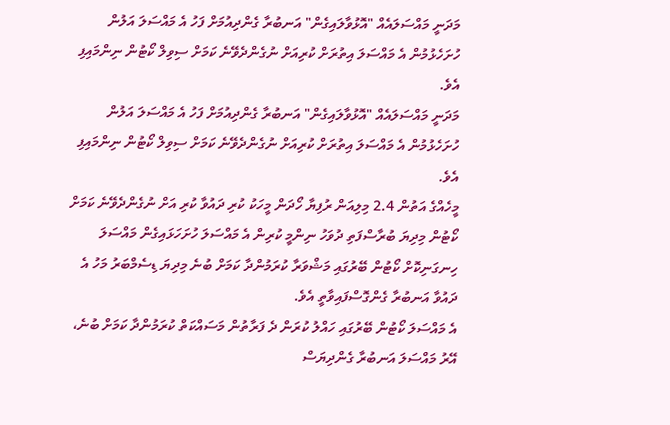މަދަނީ މައްސަލައެއް "އޮޅުވާލައިގެން" އަނބުރާ ގެންދިއުމަށް ފަހު އެ މައްސަލަ އަލުން ހުށަހެޅުމުން އެ މައްސަލަ އިތުރަށް ކުރިއަށް ނުގެންދެވޭނެ ކަމަށް ސިވިލް ކޯޓުން ނިންމައިފި އެވެ.
މަދަނީ މައްސަލައެއް "އޮޅުވާލައިގެން" އަނބުރާ ގެންދިއުމަށް ފަހު އެ މައްސަލަ އަލުން ހުށަހެޅުމުން އެ މައްސަލަ އިތުރަށް ކުރިއަށް ނުގެންދެވޭނެ ކަމަށް ސިވިލް ކޯޓުން ނިންމައިފި އެވެ.
މީހެއްގެ އަތުން 2.4 މިލިއަން ރުފިޔާ ހޯދަން މީހަކު ކުރި ދައުވާ ކުރި އަށް ނުގެންދެވޭނެ ކަމަށް ކޯޓުން މިދިޔަ ބުރާސްފަތި ދުވަހު ނިންމީ ކުރިން އެ މައްސަލަ ހުށަހަޅައިގެން މައްސަލަ ހިނގަނިކޮށް ކޯޓުން ބޭރުގައި މަޝްވަރާ ކުރަމުންދާ ކަމަށް ބުނެ މިދިޔަ ޑިސެމްބަރު މަހު އެ ދައުވާ އަނބުރާ ގެންގޮސްފައިވާތީ އެވެ.
އެ މައްސަލަ ކޯޓުން ބޭރުގައި ހައްލު ކުރަން ދެ ފަރާތުން މަސައްކަތް ކުރަމުންދާ ކަމަށް ބުނެ، އޭރު މައްސަލަ އަނބުރާ ގެންދިޔަސް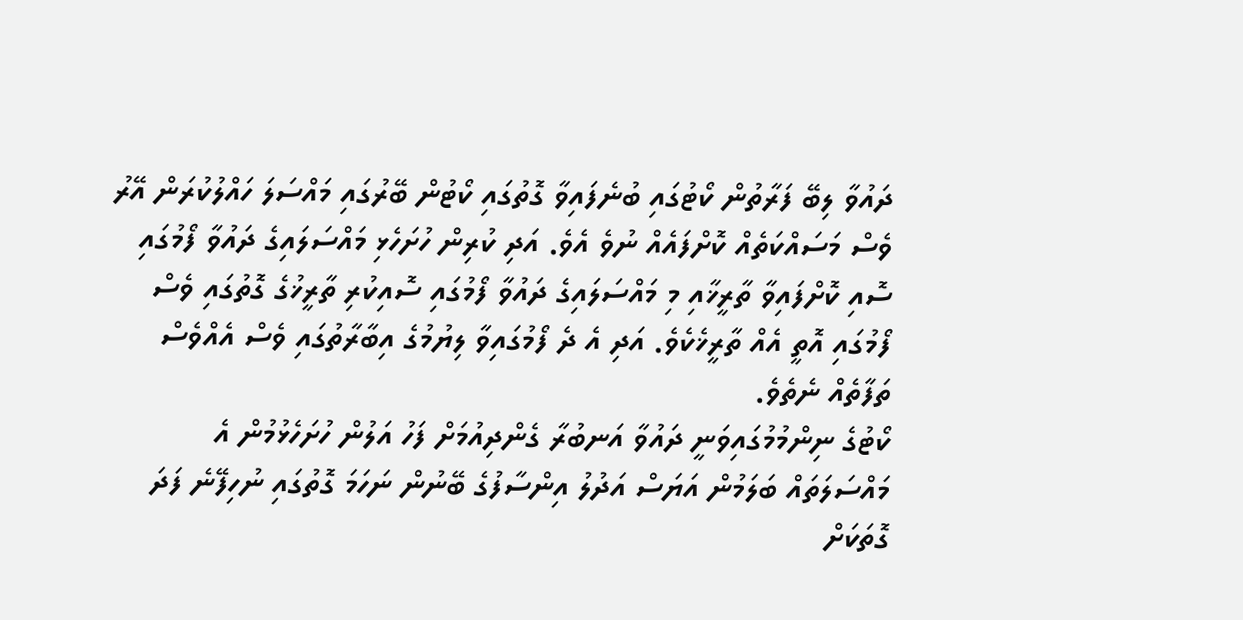ދައުވާ ލިބޭ ފަރާތުން ކޯޓުގައި ބުނެފައިވާ ގޮތުގައި ކޯޓުން ބޭރުގައި މައްސަލަ ހައްލުކުރަން އޭރު ވެސް މަސައްކަތެއް ކޮށްފައެއް ނުވެ އެވެ. އަދި ކުރިން ހުށަހެޅި މައްސަލައިގެ ދައުވާ ފޯމުގައި ސޮއި ކޮށްފައިވާ ތާރީޚާއި މި މައްސަލައިގެ ދައުވާ ފޯމުގައި ސޮއިކުރި ތާރީޚުގެ ގޮތުގައި ވެސް ފޯމުގައި އޮތީ އެއް ތާރީޚެކެވެ. އަދި އެ ދެ ފޯމުގައިވާ ލިޔުމުގެ އިބާރާތުގައި ވެސް އެއްވެސް ތަފާތެއް ނެތެވެ.
ކޯޓުގެ ނިންމުމުގައިވަނީ ދައުވާ އަނބުރާ ގެންދިއުމަށް ފަހު އަލުން ހުށަހެޅުމުން އެ މައްސަލަތައް ބަލަމުން އަޔަސް އަދުލު އިންސާފުގެ ބޭނުން ނަހަމަ ގޮތުގައި ނުހިފޭނެ ފަދަ ގޮތަކަށް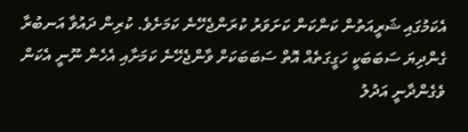އެކަމުގައި ޝަރީއަތުން ކަންކަން ކަށަވަރު ކުރަންޖެހޭނެ ކަމަށެވެ. ކުރިން ދައުވާ އަނބުރާ ގެންދިޔަ ސަބަބަކީ ހަގީގަތެއް އޮތް ސަބަބަކަށް ވާންޖެހޭނެ ކަމަށާއި އެހެން ނޫނީ އެކަން ވެގެންދާނީ އަދުލު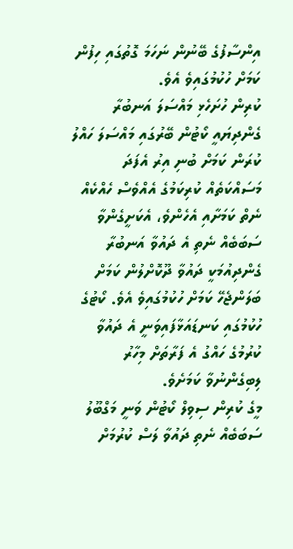އިންސާފުގެ ބޭނުން ނަހަމަ ގޮތުގައި ހިފުން ކަމަށް ހުކުމުގައިވެ އެވެ.
ކުރިން ހުށަހެޅި މައްސަލަ އަނބުރާ ގެންދިޔައީ ކޯޓުން ބޭރުގައި މައްސަލަ ހައްލު ކުރަން ކަމަށް ބުނި އިރު އެފަދަ މަސައްކަތެއް ކުރިކަމުގެ އެއްވެސް ހެއްކެއް ނެތް ކަމަށާއި އެހެންވެ، އެކަށީގެންވާ ސަބަބެއް ނެތި އެ ދައުވާ އަނބުރާ ގެންދިއުމަކީ ދައުވާ ދޫކޮށްލުން ކަމަށް ބަލަންޖެހޭ ކަމަށް ހުކުމުގައިވެ އެވެ. ކޯޓުގެ ހުކުމުގައި ކަނޑައަޅާފައިވަނީ އެ ދައުވާ ކުރުމުގެ ހައްގު އެ ފަރާތަށް މިހާރު ލިބިގެންނުވާ ކަމަށެވެ.
މީގެ ކުރިން ސިވިލް ކޯޓުން ވަނީ މަގްބޫލު ސަބަބެއް ނެތި ދައުވާ ލަސް ކުރުމަށް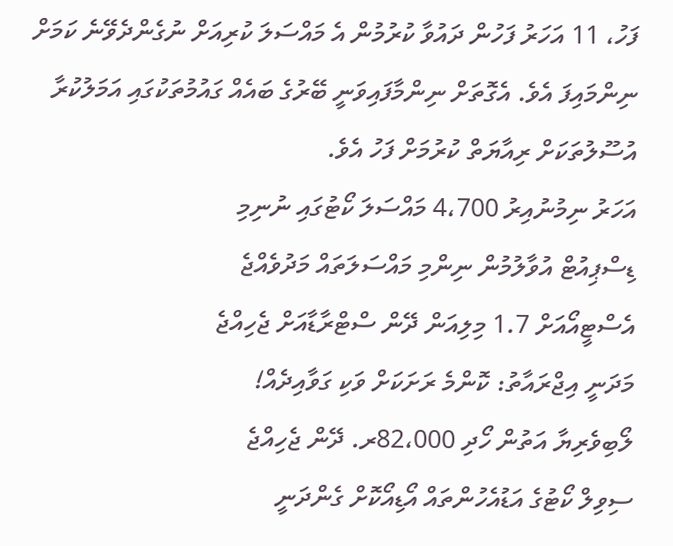ފަހު، 11 އަހަރު ފަހުން ދައުވާ ކުރުމުން އެ މައްސަލަ ކުރިއަށް ނުގެންދެވޭނެ ކަމަށް ނިންމައިފަ އެވެ. އެގޮތަށް ނިންމާފައިވަނީ ބޭރުގެ ބައެއް ގައުމުތަކުގައި އަމަލުކުރާ އުސޫލުތަކަށް ރިއާޔަތް ކުރުމަށް ފަހު އެވެ.
އަހަރު ނިމުނުއިރު 4،700 މައްސަލަ ކޯޓުގައި ނުނިމި
ޑިސްޕިއުޓް އުވާލުމުން ނިންމި މައްސަލަތައް މަދުވެއްޖެ
އެސްޓީއޯއަށް 1.7 މިލިއަން ދޭން ސްޓްރާޑާއަށް ޖެހިއްޖެ
މަދަނީ އިޖްރައާތު: ކޮންމެ ރަށަކަށް ވަކި ގަވާއިދެއް!
ލޯބިވެރިޔާ އަތުން ހޯދި 82،000ރ. ދޭން ޖެހިއްޖެ
ސިވިލް ކޯޓުގެ އަޑުއެހުންތައް އޯޑިއޯކޮށް ގެންދަނީ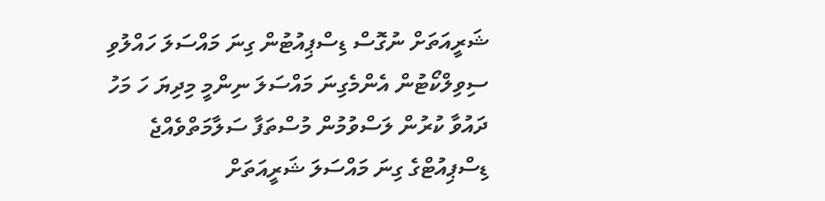ޝަރީއަތަށް ނުގޮސް ޑިސްޕިއުޓުން ގިނަ މައްސަލަ ހައްލުވި
ސިވިލްކޯޓުން އެންމެގިނަ މައްސަލަ ނިންމީ މިދިޔަ ހަ މަހު
ދައުވާ ކުރުން ލަސްވުމުން މުސްތަފާ ސަލާމަތްވެއްޖެ
ޑިސްޕިއުޓްގެ ގިނަ މައްސަލަ ޝަރީއަތަށް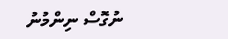ނުގޮސް ނިންމުނު